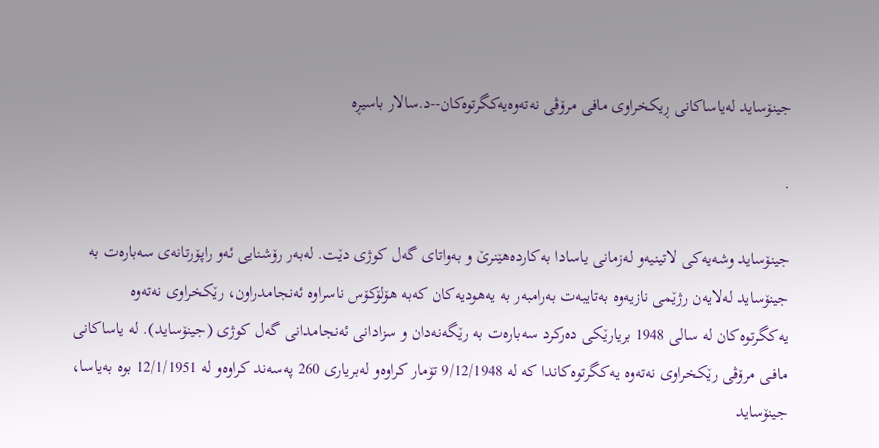جینۆساید لەیاساکانی ڕیکخراوی مافی مرۆڤی نەتەوەیەکگرتوەکان--د.سالار باسیڕە

.

جینۆساید وشه‌یه‌كی لاتینیه‌و له‌زمانی یاسادا به‌كارده‌هێنرێ و به‌واتای گه‌ل كوژی دێت. له‌به‌ر رۆشنایی ئه‌و راپۆرتانه‌ی سه‌باره‌ت به‌ جینۆساید له‌لایه‌ن رژێمی نازیه‌وه‌ به‌تایبه‌ت به‌رامبه‌ر به‌ یه‌هودیه‌كان كه‌به‌ هۆلۆكۆس ناسراوه‌ ئه‌نجامدراون، رێكخراوی نه‌ته‌وه‌ یه‌كگرتوه‌كان له‌ سالی 1948 بریارێكی ده‌ركرد سه‌باره‌ت به‌ رێگه‌نه‌دان و سزادانی ئه‌نجامدانی گه‌ل كوژی (جینۆساید). له‌ یاساكانی مافـی مرۆڤی رێكخراوی نه‌ته‌وه‌ یه‌كگرتوه‌كاندا كه‌ له‌ 9/12/1948 تۆمار كراوه‌و له‌بریاری 260 په‌سه‌ند كراوه‌و له‌ 12/1/1951 بوه‌ به‌یاسا، جینۆساید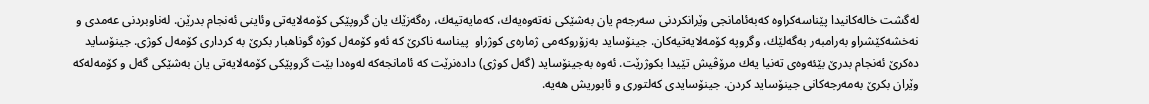له‌گشت خاله‌كانیدا پێناسه‌كراوه‌ كه‌به‌ئامانجی وێرانكردنی سه‌رجه‌م یان به‌شێكی نه‌ته‌وه‌یه‌ك، كه‌مایه‌تیه‌ك، ره‌گه‌زێك یان گروپێكی كۆمه‌لایه‌تی وئاینی ئه‌نجام بدرێن. له‌ناوبردنی عه‌مدی و نه‌خشه‌كێشراو به‌رامبه‌ر به‌گه‌لێك، وگروپه‌ كۆمه‌لایه‌تیه‌كان. جینۆساید به‌زۆروكه‌می ژماره‌ی كوژراو  پیناسه‌ ناكرێ كه‌ ئه‌و كۆمه‌ل كوژه‌ گوناهبار بكرێ به‌ كرداری كۆمه‌ل كوژی. جینۆساید ده‌كرێ ئه‌نجام بدرێ بێئه‌وه‌ی ته‌نیا یه‌ك مرۆڤیش تێیدا بكوژرێت. ئه‌وه‌ به‌جینۆساید (گه‌ل كوژی) داده‌نرێت كه‌ ئامانجه‌كه‌ له‌وه‌دا بێت گروپێكی كۆمه‌لایه‌تی یان به‌شێكی گه‌ل و كۆمه‌له‌كه‌ وێران بكرێ به‌مه‌رجه‌كانی جینۆساید كردن. جینۆسایدی كه‌لتوری و ئابوریش هه‌یه‌.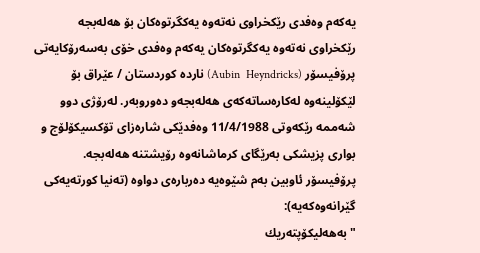یه‌كه‌م وه‌فدی رێكخراوی نه‌ته‌وه‌ یه‌كگرتوه‌كان بۆ هه‌له‌بجه‌
رێكخراوی نه‌ته‌وه‌ یه‌كگرتوه‌كان یه‌كه‌م وه‌فدی خۆی به‌سه‌رۆكایه‌تی پرۆفیسۆر (Aubin  Heyndricks) نارده‌ كوردستان / عێراق بۆ لێكۆلینه‌وه‌ له‌كاره‌ساته‌كه‌ی هه‌له‌بجه‌و ده‌وروبه‌ر. له‌رۆژی دوو شه‌ممه‌ رێكه‌وتی 11/4/1988 وه‌فدێكی شاره‌زای تۆكسیكۆلۆج و بواری پزیشكی به‌رێگای كرماشانه‌وه‌ رۆیشتنه‌ هه‌له‌بجه‌. پرۆفیسۆر ئاوبین به‌م شێوه‌یه‌ ده‌رباره‌ی دواوه‌ (ته‌نیا كورته‌یه‌كی گێرانه‌وه‌كه‌یه‌):
"به‌هه‌لیكۆپته‌ریك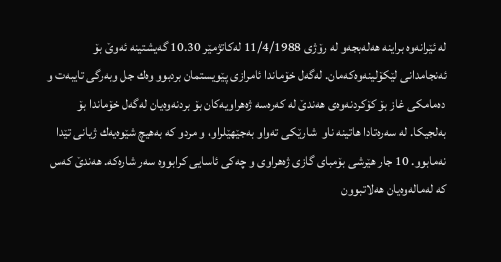له‌ ئێرانه‌وه‌ براینه‌ هه‌له‌بجه‌و له‌ رۆژی 11/4/1988 له‌كاتژمێر 10.30 گه‌یشتینه‌ ئه‌وێ بۆ ئه‌نجامدانی لێكۆلینه‌وه‌كه‌مان. له‌گه‌ل خۆماندا ئامرازی پێویستمان بردبوو وه‌ك جل وبه‌رگی تایبه‌ت و ده‌مامكی غاز بۆ كۆكردنه‌وه‌ی هه‌ندێ له‌ كه‌ره‌سه‌ ژه‌هراویه‌كان بۆ بردنه‌وه‌یان له‌گه‌ل خۆماندا بۆ به‌لجیكا. له‌ سه‌ره‌تادا هاتینه‌ ناو  شارێكی ته‌واو به‌جێهێلراو، و مردو كه‌ به‌هیچ شێوه‌یه‌ك ژیانی تێدا نه‌مابوو. 10 جار هێرشی بۆمبای گازی ژه‌هراوی و چه‌كی ئاسایی كرابووه‌ سه‌ر شاره‌كه‌. هه‌ندێ كه‌س كه‌ له‌ماله‌وه‌یان هه‌لاتبوون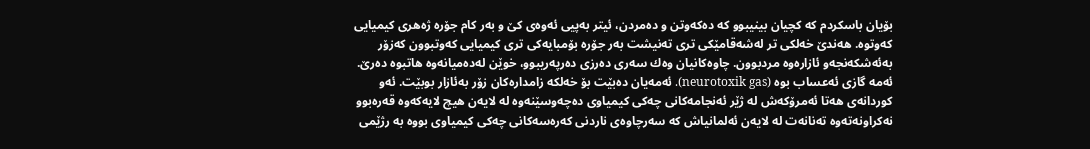بۆیان باسكردم كه‌ كچیان بینیبوو كه‌ ده‌كه‌وتن و ده‌مردن، ئیتر به‌پیی ئه‌وه‌ی كێ و به‌ر كام جۆره‌ ژه‌هری كیمیایی كه‌وتوه‌. هه‌ندێ خه‌لكی تر له‌شه‌قامێكی تری ته‌نیشت به‌ر جۆره‌ بۆمبایه‌كی تری كیمیایی كه‌وتبوون كه‌زۆر به‌ئه‌شكه‌نجه‌و ئازاره‌وه‌ مردبوون. چاوه‌كانیان وه‌ك سه‌ری ده‌رزی ده‌رپه‌ریبوو، خوێن له‌ده‌میانه‌وه‌ هاتبوه‌ ده‌رێ. ئه‌مه‌ گازی ئه‌عساب بوه‌ (neurotoxik gas). ئه‌مه‌یان ده‌بێت بۆ خه‌لكه‌ زامداره‌كان زۆر به‌ئازار بوبێت. ئه‌و كوردانه‌ی هه‌تا ئه‌مرۆكه‌ش له‌ ژێر ئه‌نجامه‌كانی چه‌كی كیمیاوی ده‌چه‌وسێنه‌وه‌ له‌ لایه‌ن هیچ لایه‌كه‌وه‌ قه‌ره‌بوو نه‌كراونه‌ته‌وه‌ ته‌نانه‌ت له‌ لایه‌ن ئه‌لمانیاش كه‌ سه‌رچاوه‌ی ناردنی كه‌ره‌سه‌كانی چه‌كی كیمیاوی بووه‌ به‌ رژێمی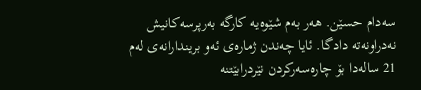سه‌دام حسێن. هه‌ر به‌م شێوه‌یه‌ كارگه‌ به‌رپرسه‌كانیش نه‌دراونه‌ته‌ دادگا. ئایا چه‌ندن ژماره‌ی ئه‌و بریندارانه‌ی له‌م 21 ساله‌دا بۆ چاره‌سه‌ركردن نێردرابێتنه‌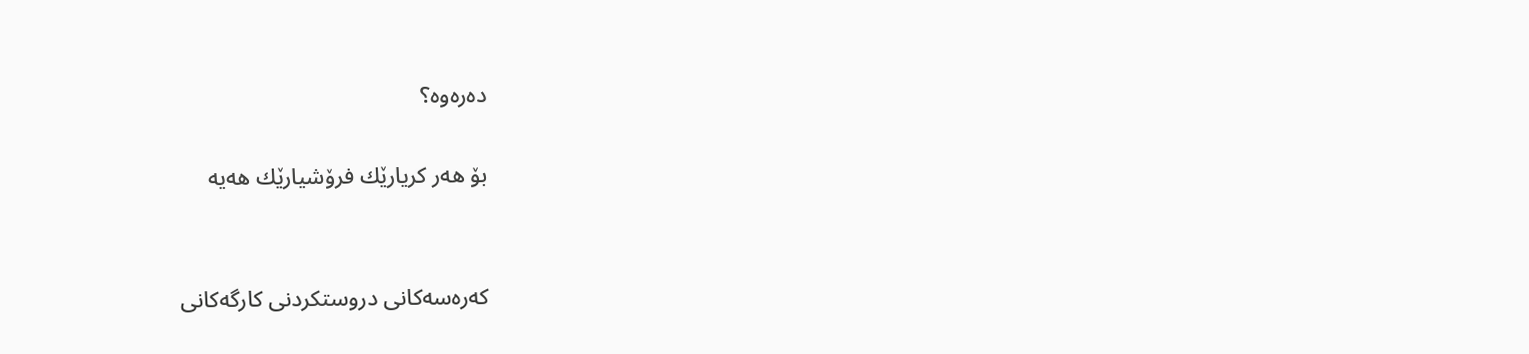ده‌ره‌وه‌؟

بۆ هه‌ر كریارێك فرۆشیارێك هه‌یه


كه‌ره‌سه‌كانی دروستكردنی كارگه‌كانی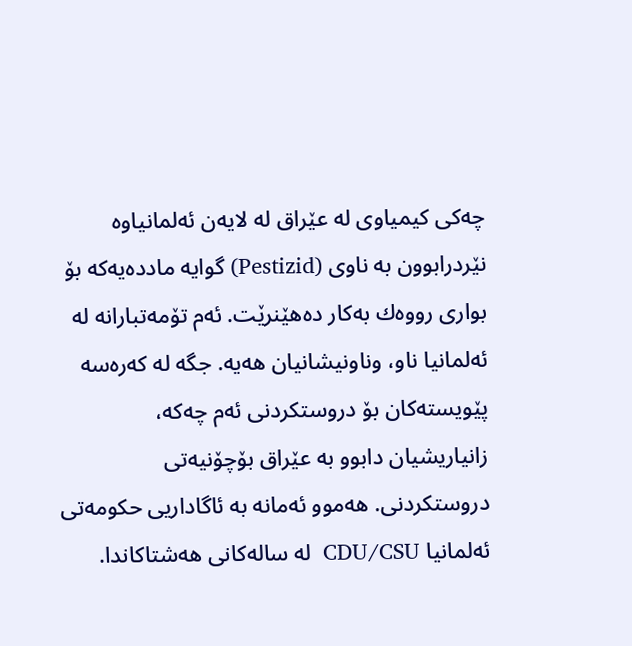چه‌كی كیمیاوی له‌ عێراق له‌ لایه‌ن ئه‌لمانیاوه‌ نێردرابوون به‌ ناوی (Pestizid) گوایه‌ مادده‌یه‌كه‌ بۆ بواری رووه‌ك به‌كار ده‌هێنرێت. ئه‌م تۆمه‌تبارانه‌ له‌ ئه‌لمانیا ناو، وناونیشانیان هه‌یه‌. جگه‌ له‌ كه‌ره‌سه‌ پێویسته‌كان بۆ دروستكردنی ئه‌م چه‌كه‌، زانیاریشیان دابوو به‌ عێراق بۆچۆنیه‌تی دروستكردنی. هه‌موو ئه‌مانه‌ به‌ ئاگاداریی حكومه‌تی ئه‌لمانیا CDU/CSU  له‌ ساله‌كانی هه‌شتاكاندا.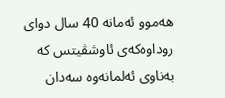هه‌موو ئه‌مانه‌ 40 سال دوای روداوه‌كه‌ی ئاوشڤیتس كه‌ به‌ناوی ئه‌لمانه‌وه‌ سه‌دان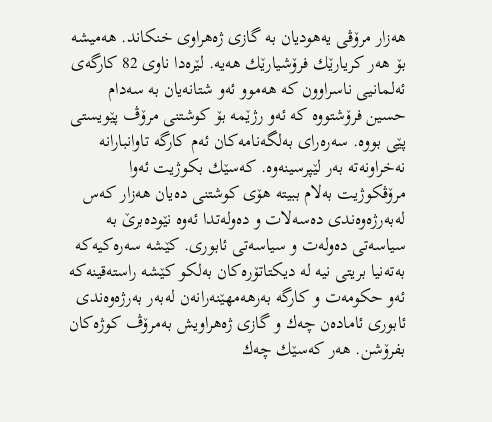هه‌زار مرۆڤی یه‌هودیان به‌ گازی ژه‌هراوی خنكاند. هه‌میشه‌ بۆ هه‌ر كریارێك فرۆشیارێك هه‌یه‌. لێره‌دا ناوی 82 كارگه‌ی ئه‌لمانیی ناسراوون كه‌ هه‌موو ئه‌و شتانه‌یان به‌ سه‌دام حسین فرۆشتووه‌ كه‌ ئه‌و رژێمه‌ بۆ كوشتنی مرۆڤ پێویستی پێی بووه‌. سه‌ره‌رای به‌لگه‌نامه‌كان ئه‌م كارگه‌ تاوانبارانه‌ نه‌خراونه‌ته‌ به‌ر لێپرسینه‌وه‌. كه‌سێك بكوژیت ئه‌وا مرۆڤكوژیت به‌لام ببیته‌ هۆی كوشتنی ده‌یان هه‌زار كه‌س له‌به‌رژه‌وه‌ندی ده‌سه‌لات و ده‌وله‌تدا ئه‌وه‌ نێوده‌برێ به‌ سیاسه‌تی ده‌وله‌ت و سیاسه‌تی ئابوری. كێشه‌ سه‌ره‌كیه‌كه‌ به‌ته‌نیا بریتی نیه‌ له‌ دیكتاتۆره‌كان به‌لكو كێشه‌ راسته‌قینه‌كه‌ ئه‌و حكومه‌ت و كارگه‌ به‌رهه‌مهێنه‌رانه‌ن له‌به‌ر به‌رژه‌وه‌ندی ئابوری ئاماده‌ن چه‌ك و گازی ژه‌هراویش به‌مرۆڤ كوژه‌كان بفرۆشن. هه‌ر كه‌سێك چه‌ك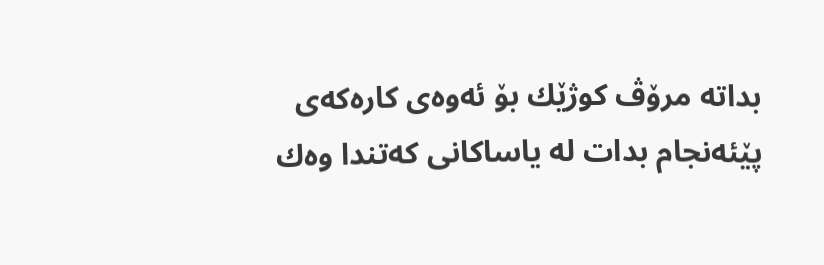بداته‌ مرۆڤ كوژێك بۆ ئه‌وه‌ی كاره‌كه‌ی پێئه‌نجام بدات له‌ یاساكانی كه‌تندا وه‌ك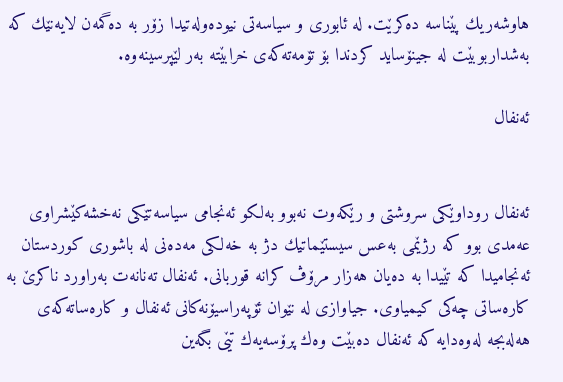هاوشه‌ریك پێناسه‌ ده‌كرێت. له‌ ئابوری و سیاسه‌تی نیوده‌وله‌تیدا زۆر به‌ ده‌گمه‌ن لایه‌نێك كه‌ به‌شداربوبێت له‌ جینۆساید كردندا بۆ تۆمه‌ته‌كه‌ی خرابێته‌ به‌ر لێپرسینه‌وه‌.

ئه‌نفال


ئه‌نفال روداوێكی سروشتی و رێكه‌وت نه‌بوو به‌لكو ئه‌نجامی سیاسه‌تێكی نه‌خشه‌كێشراوی عه‌مدی بوو كه‌ رژێمی به‌عس سیستێماتیك دژ به‌ خه‌لكی مه‌ده‌نی له‌ باشوری كوردستان ئه‌نجامیدا كه‌ تێیدا به‌ ده‌یان هه‌زار مرۆڤ كرانه‌ قوربانی. ئه‌نفال ته‌نانه‌ت به‌راورد ناكرێ به‌ كاره‌ساتی چه‌كی كیمیاوی. جیاوازی له‌ نێوان ئۆپه‌راسیۆنه‌كانی ئه‌نفال و كاره‌ساته‌كه‌ی هه‌له‌بجه‌ له‌وه‌دایه‌ كه‌ ئه‌نفال ده‌بێت وه‌ك پرۆسه‌یه‌ك تێی بگه‌ین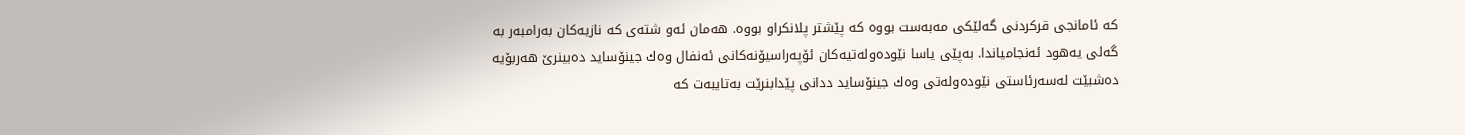كه‌ ئامانجی قركردنی گه‌لێكی مه‌به‌ست بووه‌ كه‌ پێشتر پلانكراو بووه‌. هه‌مان ئه‌و شته‌ی كه‌ نازیه‌كان به‌رامبه‌ر به‌ گه‌لی یه‌هود ئه‌نجامیاندا. به‌پێی یاسا نێوده‌وله‌تیه‌كان ئۆپه‌راسیۆنه‌كانی ئه‌نفال وه‌ك جینۆساید ده‌بینرێ هه‌ربۆیه‌ ده‌شبێت له‌سه‌رئاستی نێوده‌وله‌تی وه‌ك جینۆساید ددانی پێدابنرێت به‌تایبه‌ت كه‌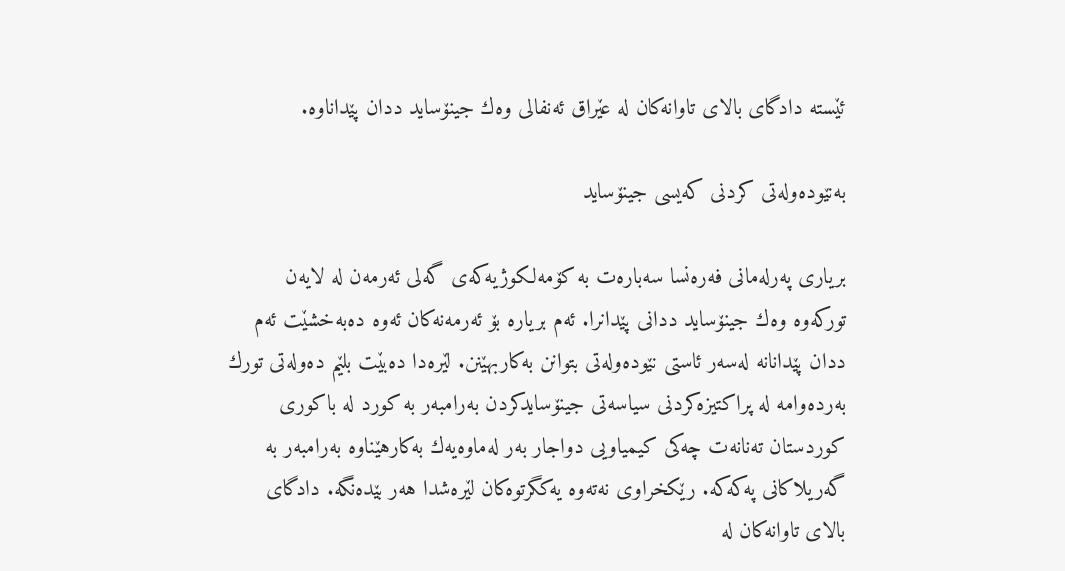ئێسته‌ دادگای بالای تاوانه‌كان له‌ عێراق ئه‌نفالی وه‌ك جینۆساید ددان پێداناوه‌.

به‌نێوده‌وله‌تی كردنی كه‌یسی جینۆساید

بریاری په‌رله‌مانی فه‌ره‌نسا سه‌باره‌ت به‌ كۆمه‌لكوژیه‌كه‌ی گه‌لی ئه‌رمه‌ن له‌ لایه‌ن توركه‌وه‌ وه‌ك جینۆساید ددانی پێدانرا. ئه‌م بریاره‌ بۆ ئه‌رمه‌نه‌كان ئه‌وه‌ ده‌به‌خشێت ئه‌م ددان پێدانانه‌ له‌سه‌ر ئاستی نێوده‌وله‌تی بتوانن به‌كاربهێنن. لێره‌دا ده‌بێت بلێم ده‌وله‌تی تورك به‌رده‌وامه‌ له‌ پراكتیزه‌كردنی سیاسه‌تی جینۆسایدكردن به‌رامبه‌ر به‌ كورد له‌ باكوری كوردستان ته‌نانه‌ت چه‌كی كیمیاویی دواجار به‌ر له‌ماوه‌یه‌ك به‌كارهێناوه‌ به‌رامبه‌ر به‌ گه‌ریلاكانی په‌كه‌كه‌. رێكخراوی نه‌ته‌وه‌ یه‌كگرتوه‌كان لێره‌شدا هه‌ر بێده‌نگه‌. دادگای بالای تاوانه‌كان له‌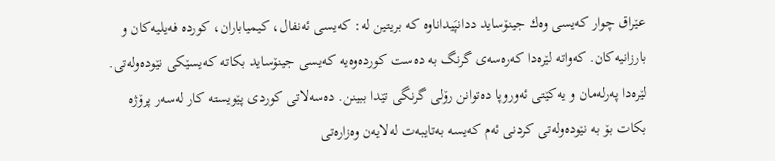عێراق چوار كه‌یسی وه‌ك جینۆساید ددانپَیداناوه‌ كه‌ بریتین له‌: كه‌یسی ئه‌نفال، كیمیاباران، كورده‌ فه‌یلیه‌كان و بارزانیه‌كان. كه‌واته‌ لێره‌دا كه‌ره‌سه‌ی گرنگ به‌ ده‌ست كورده‌وه‌یه‌ كه‌یسی جینۆساید بكاته‌ كه‌یسێكی نێوده‌وله‌تی. لێره‌دا په‌رله‌مان و یه‌كێتی ئه‌وروپا ده‌توانن رۆلی گرنگی تێدا ببینن. ده‌سه‌لاتی كوردی پێویسته‌ كار له‌سه‌ر پرۆژه‌ بكات بۆ به‌ نێوده‌وله‌تی كردنی ئه‌م كه‌یسه‌ به‌تایبه‌ت له‌لایه‌ن وه‌زاره‌تی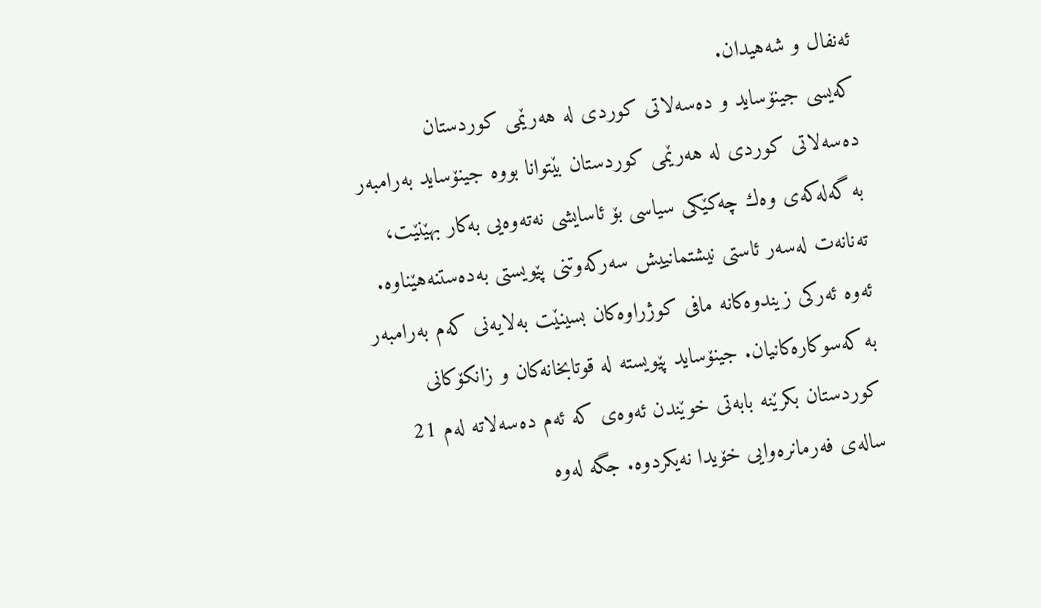ئه‌نفال و شه‌هیدان.
كه‌یسی جینۆساید و ده‌سه‌لاتی كوردی له‌ هه‌رێمی كوردستان
ده‌سه‌لاتی كوردی له‌ هه‌رێمی كوردستان بێتوانا بووه‌ جینۆساید به‌رامبه‌ر به‌ گه‌له‌كه‌ی وه‌ك چه‌كێكی سیاسی بۆ ئاسایشی نه‌ته‌وه‌یی به‌كار بهێنێت، ته‌نانه‌ت له‌سه‌ر ئاستی نیشتمانییش سه‌ركه‌وتنی پێویستی به‌ده‌ستنه‌هێناوه‌. ئه‌وه‌ ئه‌ركی زیندوه‌كانه‌ مافی كوژراوه‌كان بسینێت به‌لایه‌نی كه‌م به‌رامبه‌ر به‌ كه‌سوكاره‌كانیان. جینۆساید پێویسته‌ له‌ قوتابخانه‌كان و زانكۆكانی كوردستان بكرێنه‌ بابه‌تی خوێندن ئه‌وه‌ی كه‌ ئه‌م ده‌سه‌لاته‌ له‌م 21 ساله‌ی فه‌رمانره‌وایی خۆیدا نه‌یكردوه‌. جگه‌ له‌وه‌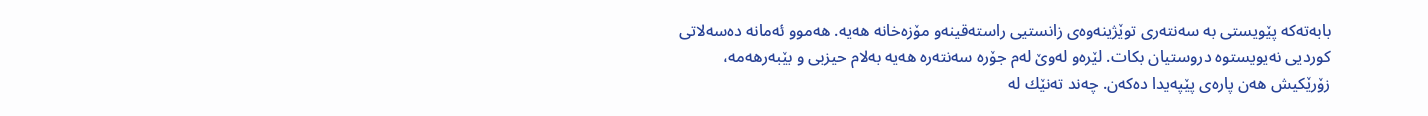بابه‌ته‌كه‌ پێویستی به‌ سه‌نته‌ری توێژینه‌وه‌ی زانستیی راسته‌قینه‌و مۆزه‌خانه‌ هه‌یه‌. هه‌موو ئه‌مانه‌ ده‌سه‌لاتی كوردیی نه‌یویستوه‌ دروستیان بكات. لێره‌و له‌وێ له‌م جۆره‌ سه‌نته‌ره‌ هه‌یه‌ به‌لام حیزبی و بێبه‌رهه‌مه‌، زۆرێكیش هه‌ن پاره‌ی پێپه‌یدا ده‌كه‌ن. چه‌ند ته‌نێك له‌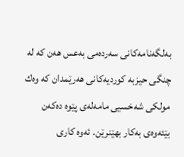به‌لگه‌نامه‌كانی سه‌رده‌می به‌عس هه‌ن كه‌ له‌ چنگی حیزبه‌ كوردیه‌كانی هه‌رێمدان كه‌ وه‌ك مولكی شه‌خسیی مامه‌له‌ی پێوه‌ ده‌كه‌ن بێئه‌وه‌ی به‌كار بهێنرێن. ئه‌وه‌ كاری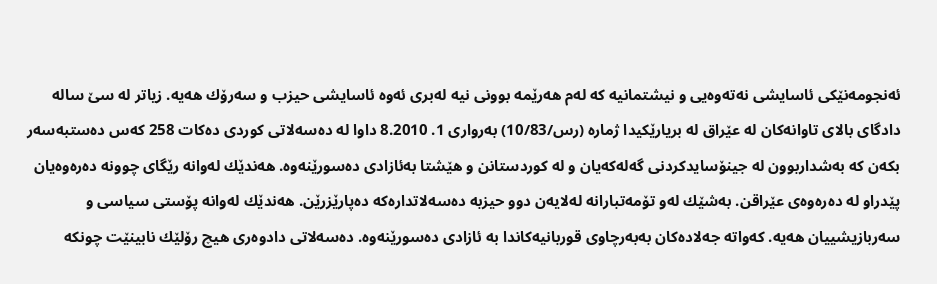ئه‌نجومه‌نێكی ئاسایشی نه‌ته‌وه‌یی و نیشتمانیه‌ كه‌ له‌م هه‌رێمه‌ بوونی نیه‌ له‌بری ئه‌وه‌ ئاسایشی حیزب و سه‌رۆك هه‌یه‌. زیاتر له‌ سێ ساله‌ دادگای بالای تاوانه‌كان له‌ عێراق له‌ بریارێكیدا ژماره‌ (رس/10/83) به‌رواری 1. 8.2010 داوا له‌ ده‌سه‌لاتی كوردی ده‌كات 258 كه‌س ده‌ستبه‌سه‌ر بكه‌ن كه‌ به‌شداربوون له‌ جینۆسایدكردنی گه‌له‌كه‌یان و له‌ كوردستانن و هێشتا به‌ئازادی ده‌سورێنه‌وه‌. هه‌ندێك له‌وانه‌ رێگای چوونه‌ ده‌ره‌وه‌یان پێدراو له‌ ده‌ره‌وه‌ی عێراقن. به‌شێك له‌و تۆمه‌تبارانه‌ له‌لایه‌ن دوو حیزبه‌ ده‌سه‌لاتداره‌كه‌ ده‌پارێزرێن. هه‌ندێك له‌وانه‌ پۆستی سیاسی و سه‌ربازیشییان هه‌یه‌. كه‌واته‌ جه‌لاده‌كان به‌به‌رچاوی قوربانیه‌كاندا به‌ ئازادی ده‌سورێنه‌وه‌. ده‌سه‌لاتی دادوه‌ری هیچ رۆلێك نابینێت چونكه‌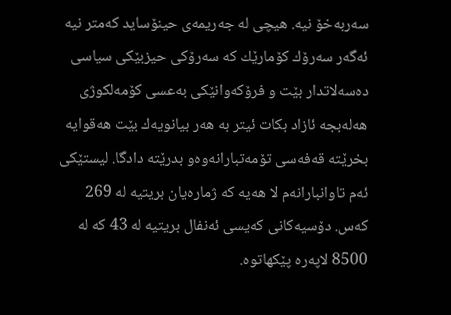سه‌ربه‌خۆ نیه‌. هیچی له‌ جه‌ریمه‌ی حینۆساید كه‌متر نیه‌ ئه‌گه‌ر سه‌رۆك كۆمارێك كه‌ سه‌رۆكی حیزبێكی سیاسی ده‌سه‌لاتدار بێت و فرۆكه‌وانێكی به‌عسی كۆمه‌لكوژی هه‌له‌بجه‌ ئازاد بكات ئیتر به‌ هه‌ر بیانویه‌ك بێت هه‌قوایه‌ بخرێته‌ قه‌فه‌سی تۆمه‌تبارانه‌وه‌و بدرێته‌ دادگا. لیستێكی ئه‌م تاوانبارانه‌م لا هه‌یه‌ كه‌ ژماره‌یان بریتیه‌ له‌ 269 كه‌س. دۆسیه‌كانی كه‌یسی ئه‌نفال بریتیه‌ له‌ 43 كه‌ له‌ 8500 لاپه‌ره‌ پێكهاتوه‌.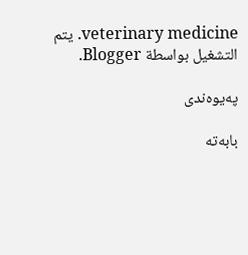veterinary medicine. يتم التشغيل بواسطة Blogger.

پەیوەندی

بابەتە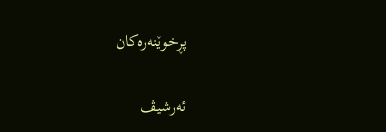پڕخوێنەرەکان

ئەرشیڤ